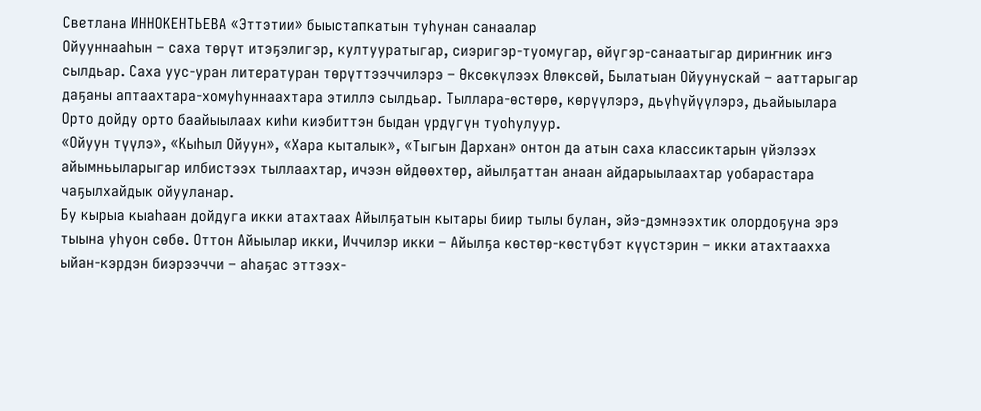Светлана ИННОКЕНТЬЕВА «Эттэтии» быыстапкатын туһунан санаалар
Ойууннааһын – саха төрүт итэҕэлигэр, култууратыгар, сиэригэр-туомугар, өйүгэр-санаатыгар дириҥник иҥэ сылдьар. Саха уус-уран литературан төрүттээччилэрэ – Өксөкүлээх Өлөксөй, Былатыан Ойуунускай – ааттарыгар даҕаны аптаахтара-хомуһуннаахтара этиллэ сылдьар. Тыллара-өстөрө, көрүүлэрэ, дьүһүйүүлэрэ, дьайыылара Орто дойду орто баайыылаах киһи киэбиттэн быдан үрдүгүн туоһулуур.
«Ойуун түүлэ», «Кыһыл Ойуун», «Хара кыталык», «Тыгын Дархан» онтон да атын саха классиктарын үйэлээх айымньыларыгар илбистээх тыллаахтар, ичээн өйдөөхтөр, айылҕаттан анаан айдарыылаахтар уобарастара чаҕылхайдык ойууланар.
Бу кырыа кыаһаан дойдуга икки атахтаах Айылҕатын кытары биир тылы булан, эйэ-дэмнээхтик олордоҕуна эрэ тыына уһуон сөбө. Оттон Айыылар икки, Иччилэр икки – Айылҕа көстөр-көстүбэт күүстэрин – икки атахтаахха ыйан-кэрдэн биэрээччи – аһаҕас эттээх-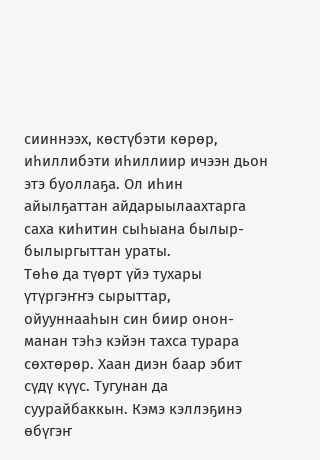сииннээх, көстүбэти көрөр, иһиллибэти иһиллиир ичээн дьон этэ буоллаҕа. Ол иһин айылҕаттан айдарыылаахтарга саха киһитин сыһыана былыр-былыргыттан ураты.
Төһө да түөрт үйэ тухары үтүргэҥҥэ сырыттар, ойууннааһын син биир онон-манан тэһэ кэйэн тахса турара сөхтөрөр. Хаан диэн баар эбит сүдү күүс. Тугунан да суурайбаккын. Кэмэ кэллэҕинэ өбүгэҥ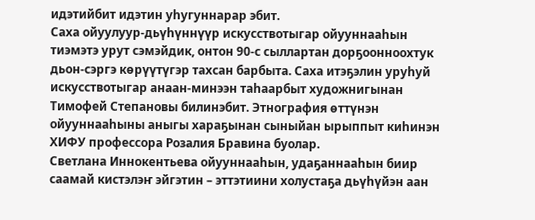идэтийбит идэтин уһугуннарар эбит.
Саха ойуулуур-дьүһүннүүр искусствотыгар ойууннааһын тиэмэтэ урут сэмэйдик, онтон 90-с сыллартан дорҕоонноохтук дьон-сэргэ көрүүтүгэр тахсан барбыта. Саха итэҕэлин уруһуй искусствотыгар анаан-минээн таһаарбыт художнигынан Тимофей Степановы билинэбит. Этнография өттүнэн ойууннааһыны аныгы хараҕынан сыныйан ырыппыт киһинэн ХИФУ профессора Розалия Бравина буолар.
Светлана Иннокентьева ойууннааһын, удаҕаннааһын биир саамай кистэлэҥ эйгэтин – эттэтиини холустаҕа дьүһүйэн аан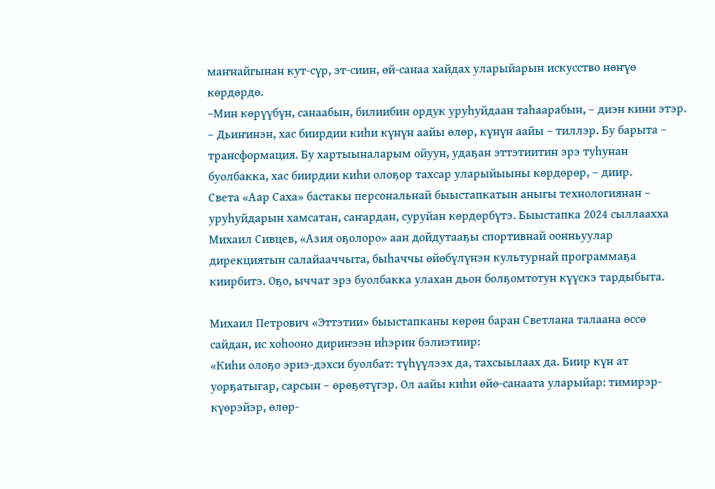маҥнайгынан кут-сүр, эт-сиин, өй-санаа хайдах уларыйарын искусство нөҥүө көрдөрдө.
–Мин көрүүбүн, санаабын, билиибин ордук уруһуйдаан таһаарабын, – диэн кини этэр. – Дьиҥинэн, хас биирдии киһи күнүн аайы өлөр, күнүн аайы – тиллэр. Бу барыта – трансформация. Бу хартыыналарым ойуун, удаҕан эттэтиитин эрэ туһунан буолбакка, хас биирдии киһи олоҕор тахсар уларыйыыны көрдөрөр, – диир.
Света «Аар Саха» бастакы персональнай быыстапкатын аныгы технологиянан – уруһуйдарын хамсатан, саҥардан, суруйан көрдөрбүтэ. Быыстапка 2024 сыллаахха Михаил Сивцев, «Азия оҕолоро» аан дойдутааҕы спортивнай оонньуулар дирекциятын салайааччыта, быһаччы өйөбүлүнэн культурнай программаҕа киирбитэ. Оҕо, ыччат эрэ буолбакка улахан дьон болҕомтотун күүскэ тардыбыта.

Михаил Петрович «Эттэтии» быыстапканы көрөн баран Светлана талаана өссө сайдан, ис хоһооно дириҥээн иһэрин бэлиэтиир:
«Киһи олоҕо эриэ-дэхси буолбат: түһүүлээх да, тахсыылаах да. Биир күн ат уорҕатыгар, сарсын – өрөҕөтүгэр. Ол аайы киһи өйө-санаата уларыйар: тимирэр-күөрэйэр, өлөр-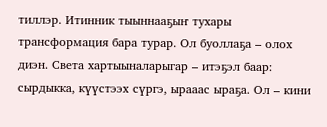тиллэр. Итинник тыыннааҕыҥ тухары трансформация бара турар. Ол буоллаҕа – олох диэн. Света хартыыналарыгар – итэҕэл баар: сырдыкка, күүстээх сүргэ, ырааас ыраҕа. Ол – кини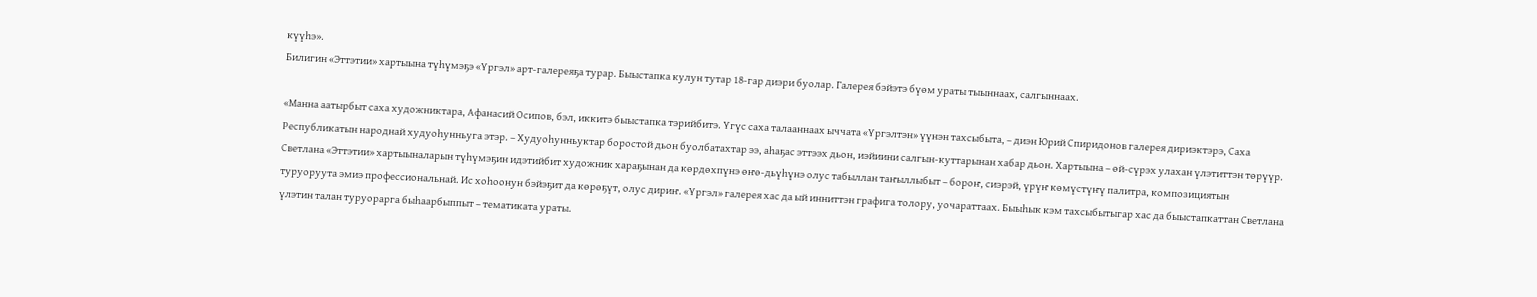күүһэ».
Билигин «Эттэтии» хартыына түһүмэҕэ «Үргэл» арт-галереяҕа турар. Быыстапка кулун тутар 18-гар диэри буолар. Галерея бэйэтэ бүөм ураты тыыннаах, салгыннаах.

«Манна аатырбыт саха художниктара, Афанасий Осипов, бэл, иккитэ быыстапка тэрийбитэ. Үгүс саха талааннаах ыччата «Үргэлтэн» үүнэн тахсыбыта, – диэн Юрий Спиридонов галерея дириэктэрэ, Саха Республикатын народнай худуоһунньуга этэр. – Худуоһунньуктар боростой дьон буолбатахтар ээ, аһаҕас эттээх дьон, иэйиини салгын-куттарынан хабар дьон. Хартыына – өй-сүрэх улахан үлэтиттэн төрүүр. Светлана «Эттэтии» хартыыналарын түһүмэҕин идэтийбит художник хараҕынан да көрдөхпүнэ өҥө-дьүһүнэ олус табыллан таҥыллыбыт – бороҥ, сиэрэй, үрүҥ көмүстүҥү палитра, композициятын туруоруута эмиэ профессиональнай. Ис хоһоонун бэйэҕит да көрөҕүт, олус дириҥ. «Үргэл» галерея хас да ый инниттэн графига толору, уочараттаах. Быыһык кэм тахсыбытыгар хас да быыстапкаттан Светлана үлэтин талан туруорарга быһаарбыппыт – тематиката ураты.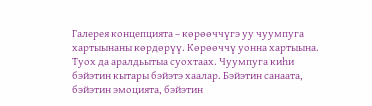Галерея концепцията – көрөөччүгэ уу чуумпуга хартыынаны көрдөрүү. Көрөөччү уонна хартыына. Туох да аралдьытыа суохтаах. Чуумпуга киһи бэйэтин кытары бэйэтэ хаалар. Бэйэтин санаата, бэйэтин эмоцията, бэйэтин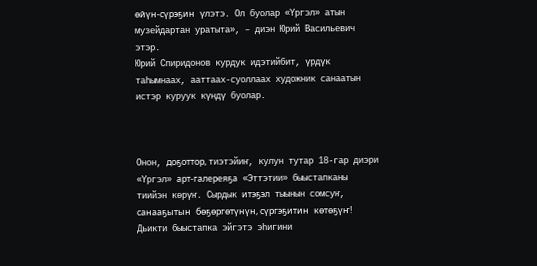өйүн-сүрэҕин үлэтэ. Ол буолар «Үргэл» атын музейдартан уратыта», – диэн Юрий Васильевич этэр.
Юрий Спиридонов курдук идэтийбит, үрдүк таһымнаах, ааттаах-суоллаах художник санаатын истэр куруук күндү буолар.



Онон, доҕоттор, тиэтэйиҥ, кулун тутар 18-гар диэри «Үргэл» арт-галереяҕа «Эттэтии» быыстапканы тиийэн көрүҥ. Сырдык итэҕэл тыынын сомсуҥ, санааҕытын бөҕөргөтүнүн, сүргэҕитин көтөҕүҥ! Дьикти быыстапка эйгэтэ эһигини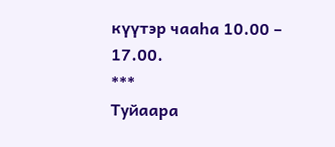күүтэр чааһа 10.00 – 17.00.
***
Туйаара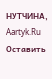НУТЧИНА,
Aartyk.Ru
Оставить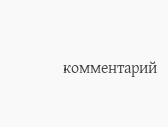комментарий